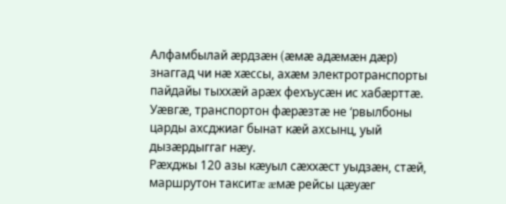Алфамбылай æрдзæн (æмæ адæмæн дæр) знаггад чи нæ хæссы, ахæм электротранспорты пайдайы тыххæй арæх фехъусæн ис хабæрттæ.
Уæвгæ, транспортон фæрæзтæ не ‘рвылбоны царды ахсджиаг бынат кæй ахсынц, уый дызæрдыггаг нæу.
Рæхджы 120 азы кæуыл сæххæст уыдзæн, стæй, маршрутон такситæ æмæ рейсы цæуæг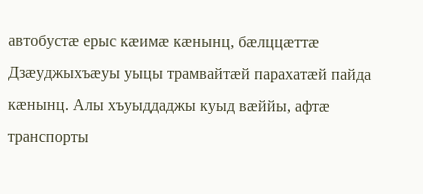автобустæ ерыс кæимæ кæнынц, бæлццæттæ Дзæуджыхъæуы уыцы трамвайтæй парахатæй пайда кæнынц. Алы хъуыддаджы куыд вæййы, афтæ транспорты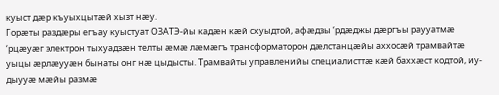куыст дæр къуыхцытæй хызт нæу.
Горæты раздæры егъау куыстуат ОЗАТЭ-йы кадæн кæй схуыдтой, афæдзы ‘рдæджы дæргъы раууатмæ ‘рцæуæг электрон тыхуадзæн телты æмæ лæмæгъ трансформаторон дæлстанцæйы аххосæй трамвайтæ уыцы æрлæууæн бынаты онг нæ цыдысты. Трамвайты управленийы специалисттæ кæй баххæст кодтой, иу-дыууæ мæйы размæ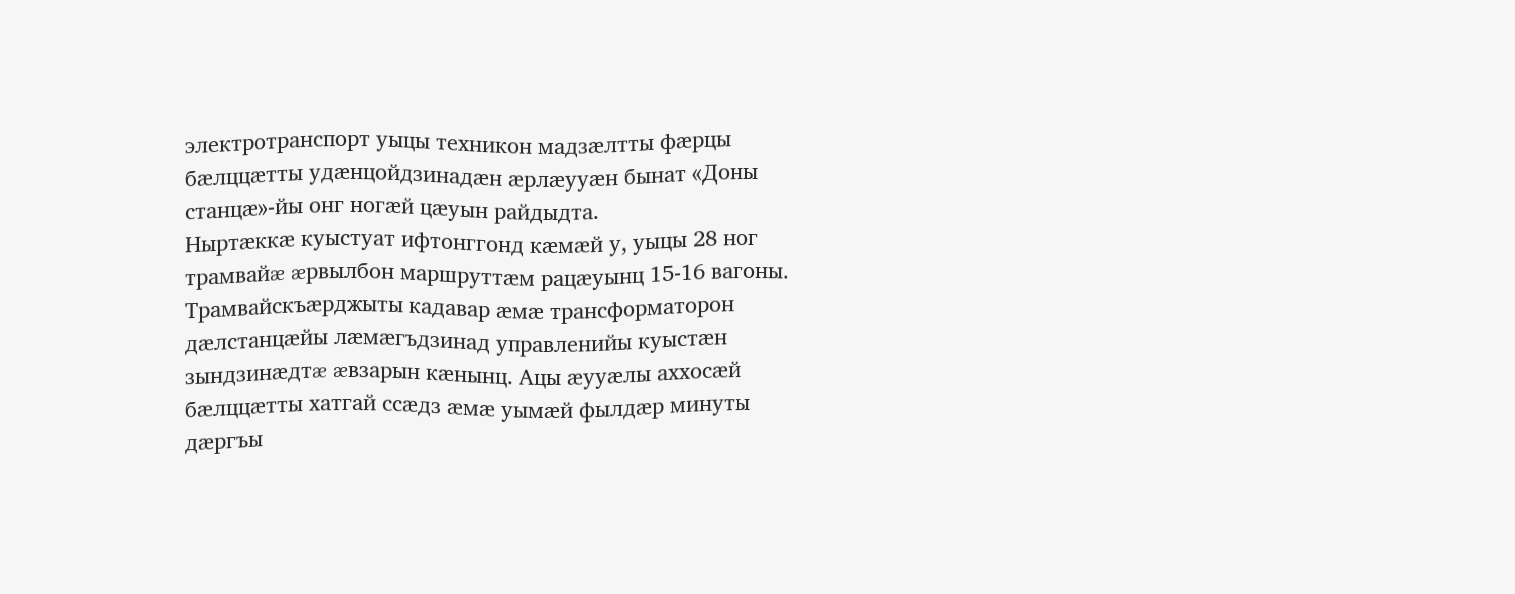электротранспорт уыцы техникон мадзæлтты фæрцы бæлццæтты удæнцойдзинадæн æрлæууæн бынат «Доны станцæ»-йы онг ногæй цæуын райдыдта.
Ныртæккæ куыстуат ифтонггонд кæмæй у, уыцы 28 ног трамвайæ æрвылбон маршруттæм рацæуынц 15-16 вагоны. Трамвайскъæрджыты кадавар æмæ трансформаторон дæлстанцæйы лæмæгъдзинад управленийы куыстæн зындзинæдтæ æвзарын кæнынц. Ацы æууæлы аххосæй бæлццæтты хатгай ссæдз æмæ уымæй фылдæр минуты дæргъы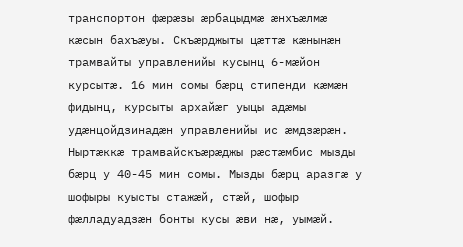транспортон фæрæзы æрбацыдмæ æнхъæлмæ кæсын бахъæуы. Скъæрджыты цæттæ кæнынæн трамвайты управленийы кусынц 6-мæйон курсытæ. 16 мин сомы бæрц стипенди кæмæн фидынц, курсыты архайæг уыцы адæмы удæнцойдзинадæн управленийы ис æмдзæрæн. Ныртæккæ трамвайскъæрæджы рæстæмбис мызды бæрц у 40-45 мин сомы. Мызды бæрц аразгæ у шофыры куысты стажæй, стæй, шофыр фæлладуадзæн бонты кусы æви нæ, уымæй.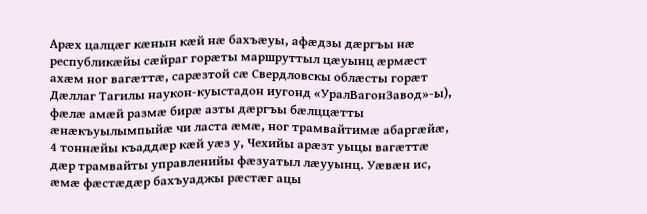Арæх цалцæг кæнын кæй нæ бахъæуы, афæдзы дæргъы нæ республикæйы сæйраг горæты маршруттыл цæуынц æрмæст ахæм ног вагæттæ, сарæзтой сæ Свердловскы облæсты горæт Дæллаг Тагилы наукон-куыстадон иугонд «УралВагонЗавод»-ы), фæлæ амæй размæ бирæ азты дæргъы бæлццæтты æнæкъуылымпыйæ чи ласта æмæ, ног трамвайтимæ абаргæйæ, 4 тоннæйы къаддæр кæй уæз у, Чехийы арæзт уыцы вагæттæ дæр трамвайты управленийы фæзуатыл лæууынц. Уæвæн ис, æмæ фæстæдæр бахъуаджы рæстæг ацы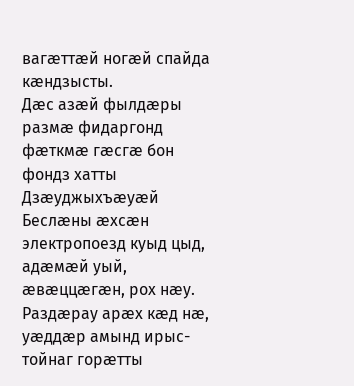вагæттæй ногæй спайда кæндзысты.
Дæс азæй фылдæры размæ фидаргонд фæткмæ гæсгæ бон фондз хатты Дзæуджыхъæуæй Беслæны æхсæн электропоезд куыд цыд, адæмæй уый, æвæццæгæн, рох нæу. Раздæрау арæх кæд нæ, уæддæр амынд ирыс-тойнаг горæтты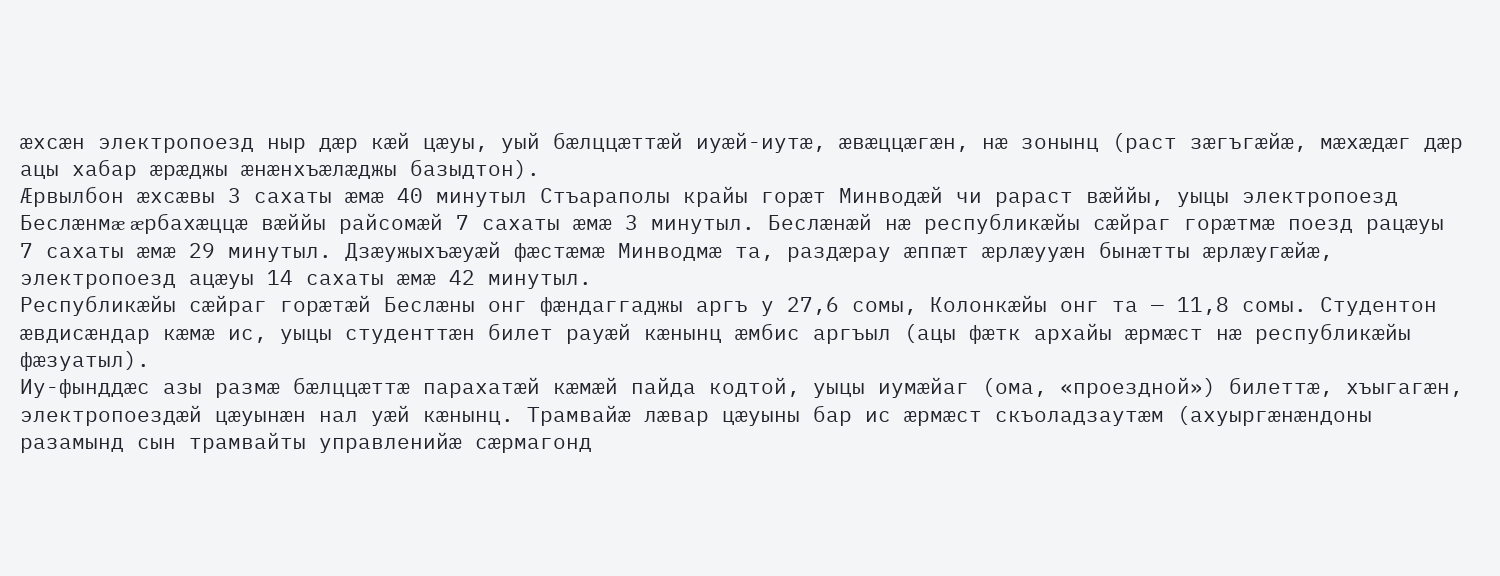æхсæн электропоезд ныр дæр кæй цæуы, уый бæлццæттæй иуæй-иутæ, æвæццæгæн, нæ зонынц (раст зæгъгæйæ, мæхæдæг дæр ацы хабар æрæджы æнæнхъæлæджы базыдтон).
Æрвылбон æхсæвы 3 сахаты æмæ 40 минутыл Стъараполы крайы горæт Минводæй чи рараст вæййы, уыцы электропоезд Беслæнмæ æрбахæццæ вæййы райсомæй 7 сахаты æмæ 3 минутыл. Беслæнæй нæ республикæйы сæйраг горæтмæ поезд рацæуы 7 сахаты æмæ 29 минутыл. Дзæужыхъæуæй фæстæмæ Минводмæ та, раздæрау æппæт æрлæууæн бынæтты æрлæугæйæ, электропоезд ацæуы 14 сахаты æмæ 42 минутыл.
Республикæйы сæйраг горæтæй Беслæны онг фæндаггаджы аргъ у 27,6 сомы, Колонкæйы онг та — 11,8 сомы. Студентон æвдисæндар кæмæ ис, уыцы студенттæн билет рауæй кæнынц æмбис аргъыл (ацы фæтк архайы æрмæст нæ республикæйы фæзуатыл).
Иу-фынддæс азы размæ бæлццæттæ парахатæй кæмæй пайда кодтой, уыцы иумæйаг (ома, «проездной») билеттæ, хъыгагæн, электропоездæй цæуынæн нал уæй кæнынц. Трамвайæ лæвар цæуыны бар ис æрмæст скъоладзаутæм (ахуыргæнæндоны разамынд сын трамвайты управленийæ сæрмагонд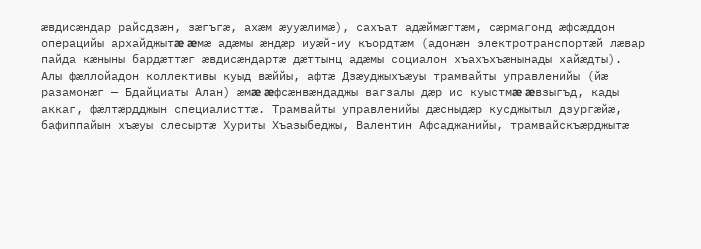æвдисæндар райсдзæн, зæгъгæ, ахæм æууæлимæ), сахъат адæймæгтæм, сæрмагонд æфсæддон операцийы архайджытæ æмæ адæмы æндæр иуæй-иу къордтæм (адонæн электротранспортæй лæвар пайда кæныны бардæттæг æвдисæндартæ дæттынц адæмы социалон хъахъхъæнынады хайæдты).
Алы фæллойадон коллективы куыд вæййы, афтæ Дзæуджыхъæуы трамвайты управленийы (йæ разамонæг — Бдайциаты Алан) æмæ æфсæнвæндаджы вагзалы дæр ис куыстмæ æвзыгъд, кады аккаг, фæлтæрдджын специалисттæ. Трамвайты управленийы дæсныдæр кусджытыл дзургæйæ, бафиппайын хъæуы слесыртæ Хуриты Хъазыбеджы, Валентин Афсаджанийы, трамвайскъæрджытæ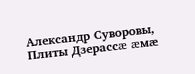Александр Суворовы, Плиты Дзерассæ æмæ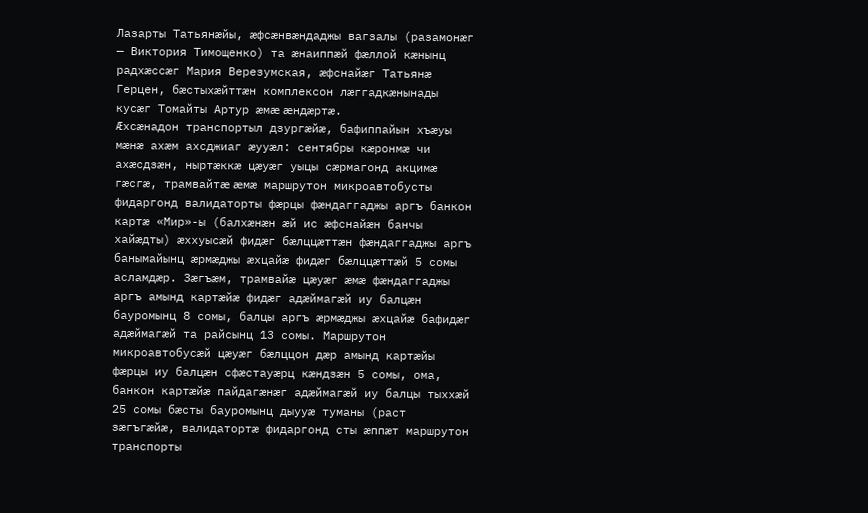Лазарты Татьянæйы, æфсæнвæндаджы вагзалы (разамонæг — Виктория Тимощенко) та æнаиппæй фæллой кæнынц радхæссæг Мария Верезумская, æфснайæг Татьянæ Герцен, бæстыхæйттæн комплексон лæггадкæнынады кусæг Томайты Артур æмæ æндæртæ.
Æхсæнадон транспортыл дзургæйæ, бафиппайын хъæуы мæнæ ахæм ахсджиаг æууæл: сентябры кæронмæ чи ахæсдзæн, ныртæккæ цæуæг уыцы сæрмагонд акцимæ гæсгæ, трамвайтæ æмæ маршрутон микроавтобусты фидаргонд валидаторты фæрцы фæндаггаджы аргъ банкон картæ «Мир»-ы (балхæнæн æй ис æфснайæн банчы хайæдты) æххуысæй фидæг бæлццæттæн фæндаггаджы аргъ банымайынц æрмæджы æхцайæ фидæг бæлццæттæй 5 сомы асламдæр. Зæгъæм, трамвайæ цæуæг æмæ фæндаггаджы аргъ амынд картæйæ фидæг адæймагæй иу балцæн бауромынц 8 сомы, балцы аргъ æрмæджы æхцайæ бафидæг адæймагæй та райсынц 13 сомы. Маршрутон микроавтобусæй цæуæг бæлццон дæр амынд картæйы фæрцы иу балцæн сфæстауæрц кæндзæн 5 сомы, ома, банкон картæйæ пайдагæнæг адæймагæй иу балцы тыххæй 25 сомы бæсты бауромынц дыууæ туманы (раст зæгъгæйæ, валидатортæ фидаргонд сты æппæт маршрутон транспорты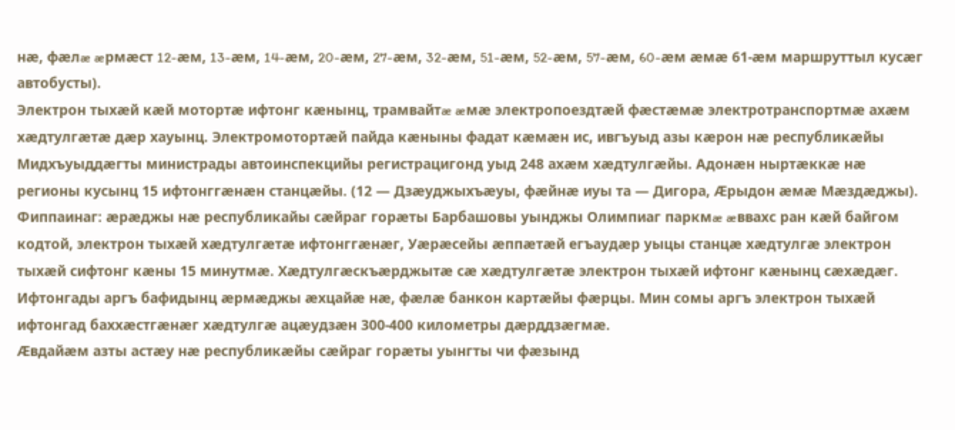нæ, фæлæ æрмæст 12-æм, 13-æм, 14-æм, 20-æм, 27-æм, 32-æм, 51-æм, 52-æм, 57-æм, 60-æм æмæ 61-æм маршруттыл кусæг автобусты).
Электрон тыхæй кæй мотортæ ифтонг кæнынц, трамвайтæ æмæ электропоездтæй фæстæмæ электротранспортмæ ахæм хæдтулгæтæ дæр хауынц. Электромотортæй пайда кæныны фадат кæмæн ис, ивгъуыд азы кæрон нæ республикæйы Мидхъуыддæгты министрады автоинспекцийы регистрацигонд уыд 248 ахæм хæдтулгæйы. Адонæн ныртæккæ нæ регионы кусынц 15 ифтонггæнæн станцæйы. (12 — Дзæуджыхъæуы, фæйнæ иуы та — Дигора, Æрыдон æмæ Мæздæджы). Фиппаинаг: æрæджы нæ республикайы сæйраг горæты Барбашовы уынджы Олимпиаг паркмæ æввахс ран кæй байгом кодтой, электрон тыхæй хæдтулгæтæ ифтонггæнæг, Уæрæсейы æппæтæй егъаудæр уыцы станцæ хæдтулгæ электрон тыхæй сифтонг кæны 15 минутмæ. Хæдтулгæскъæрджытæ сæ хæдтулгæтæ электрон тыхæй ифтонг кæнынц сæхæдæг. Ифтонгады аргъ бафидынц æрмæджы æхцайæ нæ, фæлæ банкон картæйы фæрцы. Мин сомы аргъ электрон тыхæй ифтонгад баххæстгæнæг хæдтулгæ ацæудзæн 300-400 километры дæрддзæгмæ.
Æвдайæм азты астæу нæ республикæйы сæйраг горæты уынгты чи фæзынд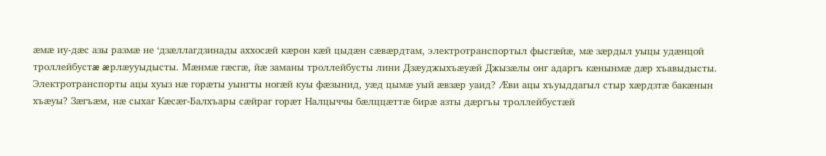æмæ иу-дæс азы размæ не ‘дзæллагдзинады аххосæй кæрон кæй цыдæн сæвæрдтам, электротранспортыл фысгæйæ, мæ зæрдыл уыцы удæнцой троллейбустæ æрлæууыдысты. Мæнмæ гæсгæ, йæ заманы троллейбусты лини Дзæуджыхъæуæй Джызæлы онг адаргъ кæнынмæ дæр хъавыдысты. Электротранспорты ацы хуыз нæ горæты уынгты ногæй куы фæзынид, уæд цымæ уый æвзæр уаид? Æви ацы хъуыддагыл стыр хæрдзтæ бакæнын хъæуы? Зæгъæм, нæ сыхаг Кæсæг-Балхъары сæйраг горæт Налцыччы бæлццæттæ бирæ азты дæргъы троллейбустæй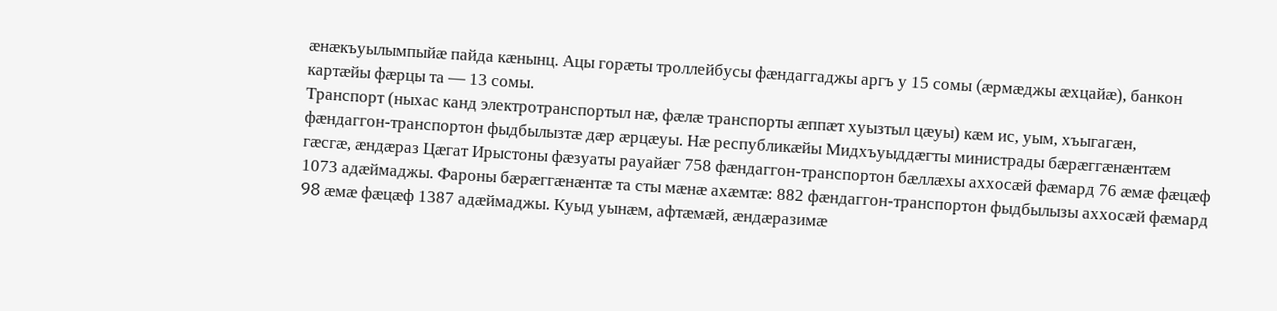æнæкъуылымпыйæ пайда кæнынц. Ацы горæты троллейбусы фæндаггаджы аргъ у 15 сомы (æрмæджы æхцайæ), банкон картæйы фæрцы та — 13 сомы.
Транспорт (ныхас канд электротранспортыл нæ, фæлæ транспорты æппæт хуызтыл цæуы) кæм ис, уым, хъыгагæн, фæндаггон-транспортон фыдбылызтæ дæр æрцæуы. Нæ республикæйы Мидхъуыддæгты министрады бæрæггæнæнтæм гæсгæ, æндæраз Цæгат Ирыстоны фæзуаты рауайæг 758 фæндаггон-транспортон бæллæхы аххосæй фæмард 76 æмæ фæцæф 1073 адæймаджы. Фароны бæрæггæнæнтæ та сты мæнæ ахæмтæ: 882 фæндаггон-транспортон фыдбылызы аххосæй фæмард 98 æмæ фæцæф 1387 адæймаджы. Куыд уынæм, афтæмæй, æндæразимæ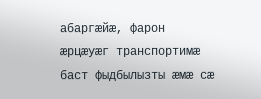абаргæйæ, фарон æрцæуæг транспортимæ баст фыдбылызты æмæ сæ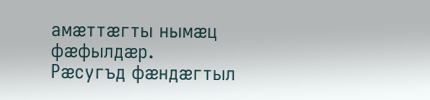амæттæгты нымæц фæфылдæр.
Рæсугъд фæндæгтыл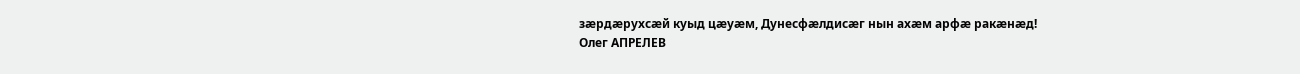зæрдæрухсæй куыд цæуæм, Дунесфæлдисæг нын ахæм арфæ ракæнæд!
Олег АПРЕЛЕВ